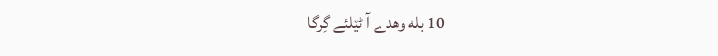10 بله وهدے آ ٹێلئے گِرگا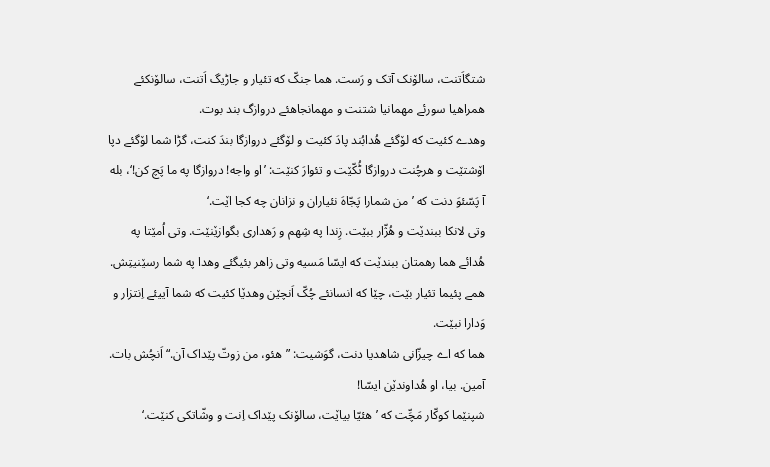شتگاَتنت، سالۆنک آتک و رَست. هما جنکّ که تئیار و جاڑیگ اَتنت، سالۆنکئے همراهیا سورئے مهمانیا شتنت و مهمانجاهئے دروازگ بند بوت.
وهدے کئیت که لۆگئے هُدابُند پادَ کئیت و لۆگئے دروازگا بندَ کنت، گڑا شما لۆگئے دپا اۆشتێت و هرچُنت دروازگا ٹُکّێت و تئوارَ کنێت: ’او واجه! دروازگا په ما پَچ کن!‘، بله آ پَسّئوَ دنت که ’من شمارا پَجّاهَ نئیاران و نزانان چه کجا اێت.‘
وتی لانکا ببندێت و هُژّار ببێت. زِندا په شِهم و رَهداری بگوازێنێت. وتی اُمێتا په هُدائے هما رهمتان ببندێت که ایسّا مَسیه وتی زاهر بئیگئے وهدا په شما رسێنیتِش.
همے پئیما تئیار بێت، چێا که انسانئے چُکّ اَنچێن وهدێا کئیت که شما آییئے اِنتزار و وَدارا نبێت.
هما که اے چیزّانی شاهدیا دنت، گوَشیت: ”هئو، من زوتّ پێداک آن.“ اَنچُش بات. آمین. بیا، او هُداوندێن ایسّا!
شپنێما کوکّار مَچِّت که ’هئیّا بیاێت، سالۆنک پێداک اِنت و وشّاتکی کنێت.‘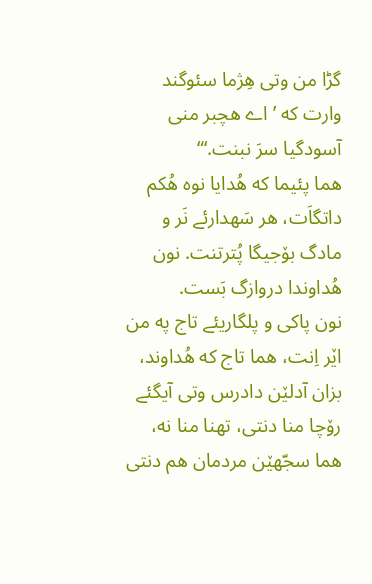گڑا من وتی هِژما سئوگند وارت که ’اے هچبر منی آسودگیا سرَ نبنت.‘“
هما پئیما که هُدایا نوه هُکم داتگاَت، هر سَهدارئے نَر و مادگ بۆجیگا پُترتنت. نون هُداوندا دروازگ بَست.
نون پاکی و پلگاریئے تاج په من اێر اِنت، هما تاج که هُداوند، بزان آدلێن دادرس وتی آیگئے رۆچا منا دنتی، تهنا منا نه، هما سجّهێن مردمان هم دنتی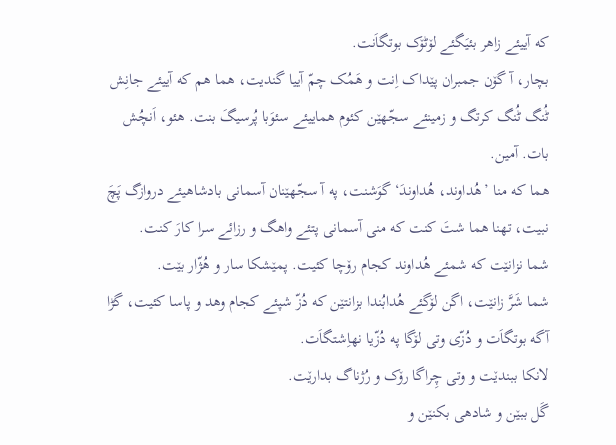که آییئے زاهر بئیَگئے لۆٹۆک بوتگاَنت.
بچار، آ گۆن جمبران پێداک اِنت و هَمُک چمّ آییا گندیت، هما هم که آییئے جانِش ٹُنگ ٹُنگ کرتگ و زمینئے سجّهێن کئوم هماییئے سئوَبا پُرسیگَ بنت. هئو، اَنچُش بات. آمین.
هما که منا ’هُداوند، هُداوندَ‘ گوَشنت، په آ سجّهێنان آسمانی بادشاهیئے دروازگ پَچَ نبیت، تهنا هما شتَ کنت که منی آسمانی پتئے واهگ و رزائے سرا کارَ کنت.
شما نزانێت که شمئے هُداوند کجام رۆچا کئیت. پمێشکا سار و هُژّار بێت.
شما شَرَّ زانێت، اگن لۆگئے هُدابُندا بزانتێن که دُزّ شپئے کجام وهد و پاسا کئیت، گڑا آگه بوتگاَت و دُزّی وتی لۆگا په دُزّیا نهاِشتگاَت.
لانکا ببندێت و وتی چِراگا رۆک و رُژناگ بدارێت.
گَل ببێن و شادهی بکنێن و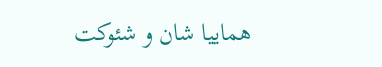هماییا شان و شئوکت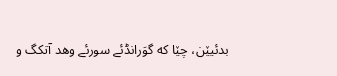بدئیێن، چێا که گوَرانڈئے سورئے وهد آتکگ و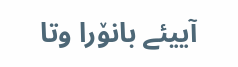آییئے بانۆرا وتا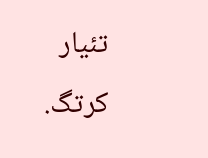تئیار کرتگ.